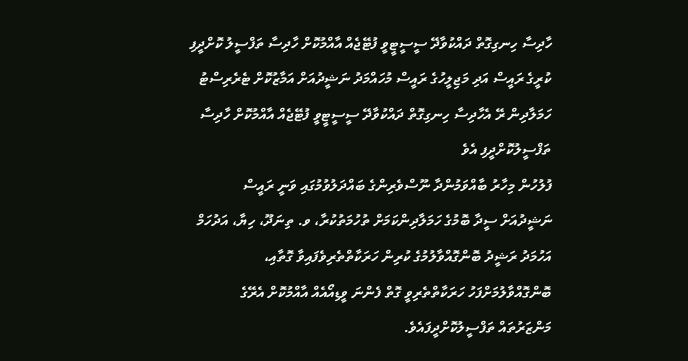ހާދިސާ ހިނގިގޮތް ދައްކުވާދޭ ސީސީޓީވީ ފުޓޭޖެއް އާއްމުކޮށް ހާދިސާ ތަފްސީލު ކޮށްދީފި
ކުރީގެ ރައީސް އަދި މަޖިލީހުގެ ރައީސް މުހައްމަދު ނަޝީދުއަށް އަމާޒުކޮށް ޓެރެރިސްޓު ހަމަލާދިން ރޭ އެހާދިސާ ހިނގިގޮތް ދައްކުވާދޭ ސީސީޓީވީ ފުޓޭޖެއް އާއްމުކޮށް ހާދިސާ ތަފްސީލުކޮށްދީފި އެވެ
ފުލުހުން މިހާރު ބާއްވަމުންދާ ނޫސްވެރިންގެ ބައްދަލުވުމުގައި ވަނީ ރައީސް ނަޝީދުއަށް ސީދާ ބޮމުގެ ހަމަލާދިންކަމަށް ތުހުމަތުކުރާ، ވ. ތިނަދޫ، ހިޔާ، އަދުހަމް އަހުމަދު ރަޝީދު ބޮންގޮއްވާލުމުގެ ކުރިން ހަރަކާތްތެރިވެފައިވާ ގޮތާއި، ބޮންގޮއްވާލުމަށްފަހު ހަރަކާތްތެރިވީ ގޮތް ފެންނަ ވީޑިއޯއެއް އާއްމުކޮށް އެރޭގެ މަންޒަރުތައް ތަފްސީލުކޮށްދީފައެވެ.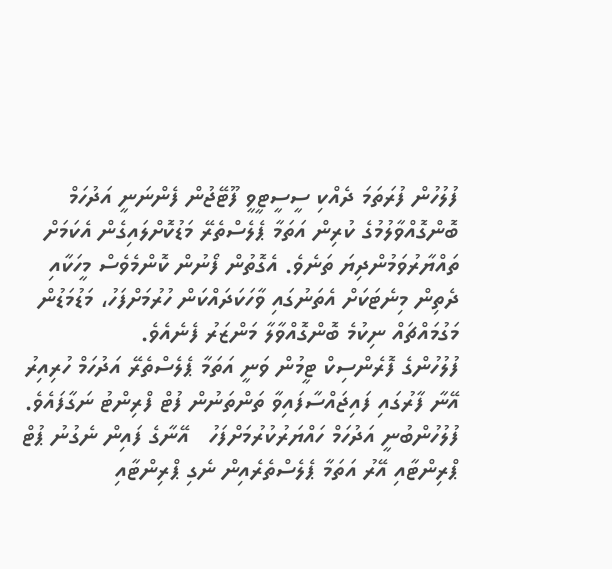ފުލުހުން ފުރަތަމަ ދެއްކި ސީސީޓީވީ ފޫޓޭޖުން ފެންނަނީ އަދުހަމް ބޮންގޮއްވާލުމުގެ ކުރިން އަތަމާ ޕެލެސްތެރޭ މަޑުކޮށްލައިގެން އެކަމަށް ތައްޔާރުވަމުންދިޔަ ތަނެވެ. އެގޮތުން ފޯނުން ކޮންމެވެސް މީހަކާއި ދެތިން މިނެޓަކަށް އެތަނުގައި ވާހަކަދައްކަން ހުރުމަށްފަހު، މަޑުމަޑުން މަގުމައްޗައް ނިކުމެ ބޮންގޮއްވާލާ މަންޒަރު ފެނެއެވެ.
ފުލުހުންގެ ފޮރެންސިކް ޓީމުން ވަނީ އަތަމާ ޕެލެސްތެރޭ އަދުހަމް ހުރިއިރު އޭނާ ފާރުގައި ފައިޖައްސާފައިވާ ތަންތަނުން ފުޓް ފްރިންޓު ނަގާފައެވެ. ފުލުހުންބުނީ އަދުހަމް ހައްޔަރުކުރުމަށްފަހު   އޭނާގެ ފައިން ނެގުނު ޕުޓް ޕްރިންޓާއި އޭރު އަތަމާ ޕެލެސްތެރެއިން ނެގި ޕްރިންޓާއި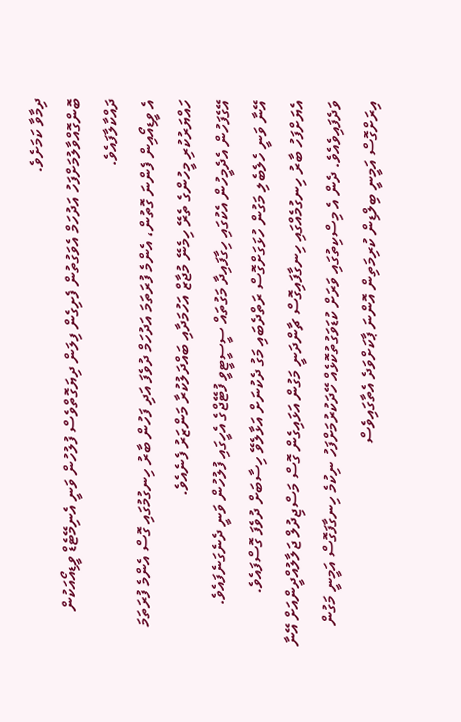ދިމާވާ ކަމަށެވެ.
ބޮންގޮއްވާލުމަށްފަހު އަދުހަމް އެވަގުތުން ފެށިގެން ފިލަން ދިޔަގޮތްވެސް ފުލުހުން ވަނީ އެނިމޭޓެޑް ވީޑިއޯއަކުން ދައްކާލާފައެވެ.
އެ ވީޑިއޯއިން ފެންނަ ގޮތުން، އެންމެ ފުރަތަމަ އަދުހަމް ދުވެފަ އަދި ފަހުން ބާރު ހިނގުމުގައި ގޮސް އެންމެ ފުރަތަމަ ހައްޔަރުކުރި މީހުންގެ ތެރޭ ހިމެނޭ މުޖާޒް އަހުމަދާއި ބައްދަލުކުރާ މަންޒަރު ފެނެއެވެ.
އޭގެފަހުން އެދެމީހުން އެކުގައި ހިގާފައިދާ މަގުތައް ސީސީޓީވީ ފުޓޭޖްގެ އެހީގައި ފުލުހުން ވަނީ ދެނެގަނެފައެވެ.
އޭނާ ވަނީ ހެލެބެލި މަގުން ހުޅަގަށްގޮސް ރަތްދެބައި މަގު ދެކުނަށް އަޅާލެވޭ ހިސާބަށް ދުވެފަ ގޮސްފައެވެ.
އެޔަށްފަހު ބާރު ހިނގުމެއްގައި ހިނގާފައިގޮސް ޗާންދަނީ މަގުން އަޅައިގެން ގޮސް މަސްޖިދުލް ޖަލާލުއްދީންއަށް އޭނާ ވަދެފައިވެއެވެ. ދެން އެ މިސްކިތުގައި ވަރަށް ކުޑަވަގުތުކޮޅެއް ހޭދަކުރުމަށްފަހު ނިކުމެ ހިނގާފަގޮސް އަމީނީ މަގުން އިރަށްގޮސް އަމީނީ ބިލްޑިން ކުރިމަތިން އޮންނަ ޕާކަށްވަދެ އެތާގައިވެސް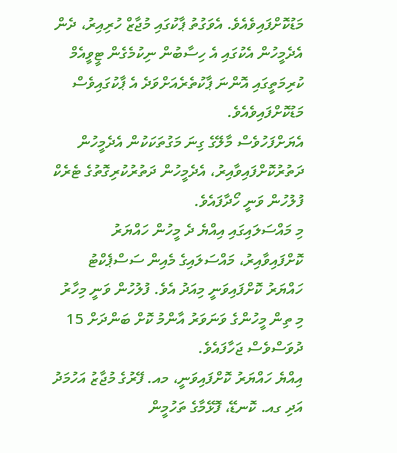މަޑުކޮށްފައިވެއެވެ. އެވަގުތު ޕާކުގައި މުޖާޒް ހުރިއިރު، ދެން އެދެމީހުން އެކުގައި އެ ހިސާބުން ނިކުމެގެން ޓީވީއެމް ކުރިމަތީގައި އޮންނަ ޕާކުތެރެއަށްވަދެ އެ ޕާކުގައިވެސް މަޑުކޮށްފައިވެއެވެ.
އެޔަށްފަހުވެސް މާލޭގެ ގިނަ މަގުތަކަކުން އެދެމީހުން ދަތުރުކޮށްފައިވާއިރު، އެދެމީހުން ދަތުރުކުރިގޮތުގެ ޓެރެކް ފުލުހުން ވަނީ ހޯދާފައެވެ.
މި މައްސަލައިގައި އިއްޔެ ދެ މީހުން ހައްޔަރު ކޮށްފައިވާއިރު، މައްސަލައިގެ މެއިން ސަސްޕެކްޓު ހައްޔަރު ކޮށްފައިވަނީ މިއަދު އެވެ. ފުލުހުން ވަނީ މިހާރު މި ތިން މީހުންގެ ވަނަވަރު އާންމު ކޮށް ބަންދަށް 15 ދުވަސްވެސް ޖަހާފައެވެ.
އިއްޔެ ހައްޔަރު ކޮށްފައިވަނީ، މއ. ފޭރުގެ މުޖާޒު އަހުމަދު އަދި ގއ. ކޮނޑޭ، ފޮޅޭމާގެ ތަހުމީން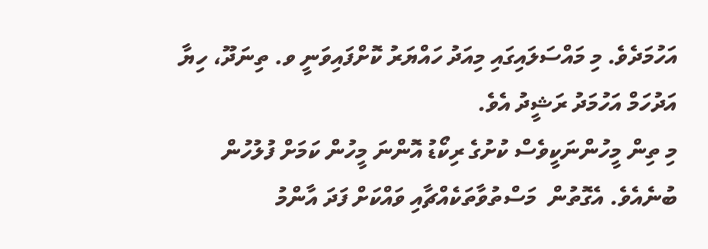އަހުމަދެވެ. މި މައްސަލައިގައި މިއަދު ހައްޔަރު ކޮށްފައިވަނީ ވ. ތިނަދޫ، ހިޔާ އަދުހަމް އަހުމަދު ރަޝީދު އެވެ.
މި ތިން މީހުންނަކީވެސް ކުށުގެ ރިކޯޑު އޮންނަ މީހުން ކަމަށް ފުލުހުން ބުނެއެވެ. އެގޮތުން  މަސްތުވާތަކެއްޗާއި ވައްކަށް ފަދަ އާންމު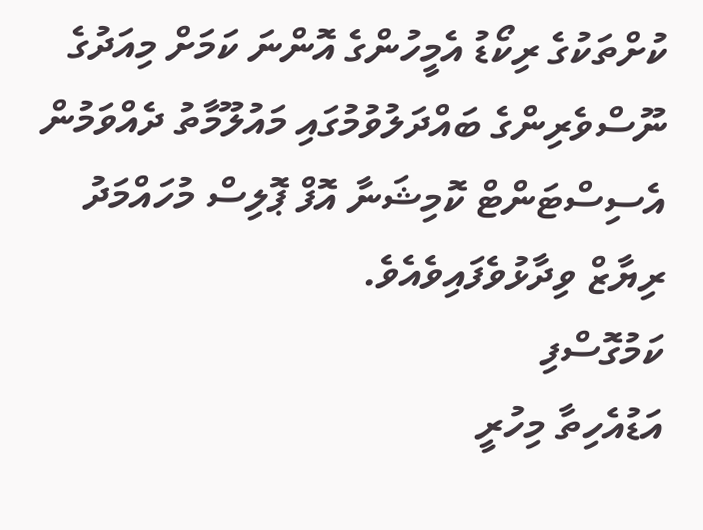ކުށްތަކުގެ ރިކޯޑު އެމީހުންގެ އޮންނަ ކަމަށް މިއަދުގެ ނޫސްވެރިންގެ ބައްދަލުވުމުގައި މައުލޫމާތު ދެއްވަމުން އެސިސްޓަންޓް ކޮމިޝަނާ އޮފް ޕޮލިސް މުހައްމަދު ރިޔާޒް ވިދާޅުވެފައިވެއެވެ.
ކަމުގޮސްފި
އަޑުއެހިތާ މިހުރީ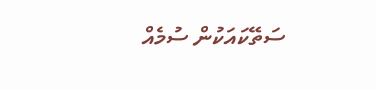ސަތޭކައަކުން ސުމެއް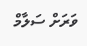ވަރަށް ސަލާމް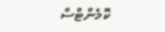ކޮމެންޓްސް